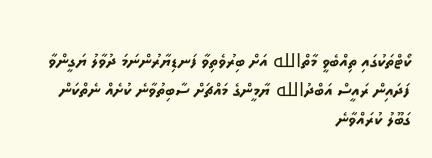ކޯޓްތަކުގައި ތިއްބެވީ މާތްالله އަށް ބިރުވެތިވާ ފަނޑިޔާރުންނަމަ ދުވާލު ޔަގީންވާ ފަދައިން ރައީސް އަބްދުالله ޔާމީންގެ މައްޗަށް ސާބިތުވާނެ ކުށެއް ނެތްކަން ގަބޫލު ކުރައްވާނެ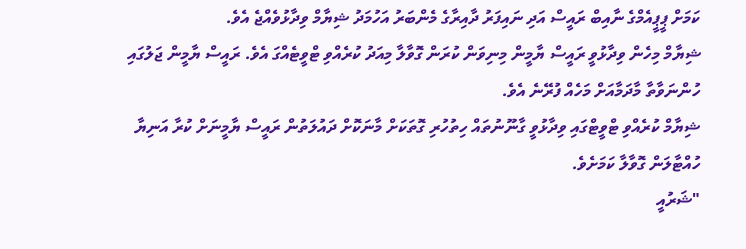ކަމަށް ޕީޕީއެމްގެ ނާއިބް ރައީސް އަދި ނައިފަރު ދާއިރާގެ މެންބަރު އަހުމަދު ޝިޔާމް ވިދާޅުވެއްޖެ އެވެ.
ޝިޔާމް މިހެން ވިދާޅުވީ ރައީސް ޔާމީން މިނިވަން ކުރަން ގޮވާލާ މިއަދު ކުރެއްވި ޓްވީޓެއްގަ އެވެ. ރައީސް ޔާމީން ޖަލުގައި ހުންނަވާތާ މާދަމާއަށް މަހެއް ފުރޭނެ އެވެ.
ޝިޔާމް ކުރެއްވި ޓްވީޓްގައި ވިދާޅުވީ ގާނޫނުތައް ހިތުހުރި ގޮތަކަށް މާނަކޮށް ދައުލަތުން ރައީސް ޔާމީނަށް ކުރާ އަނިޔާ ހުއްޓާލަން ގޮވާލާ ކަމަށެވެ.
"ޝަރުއީ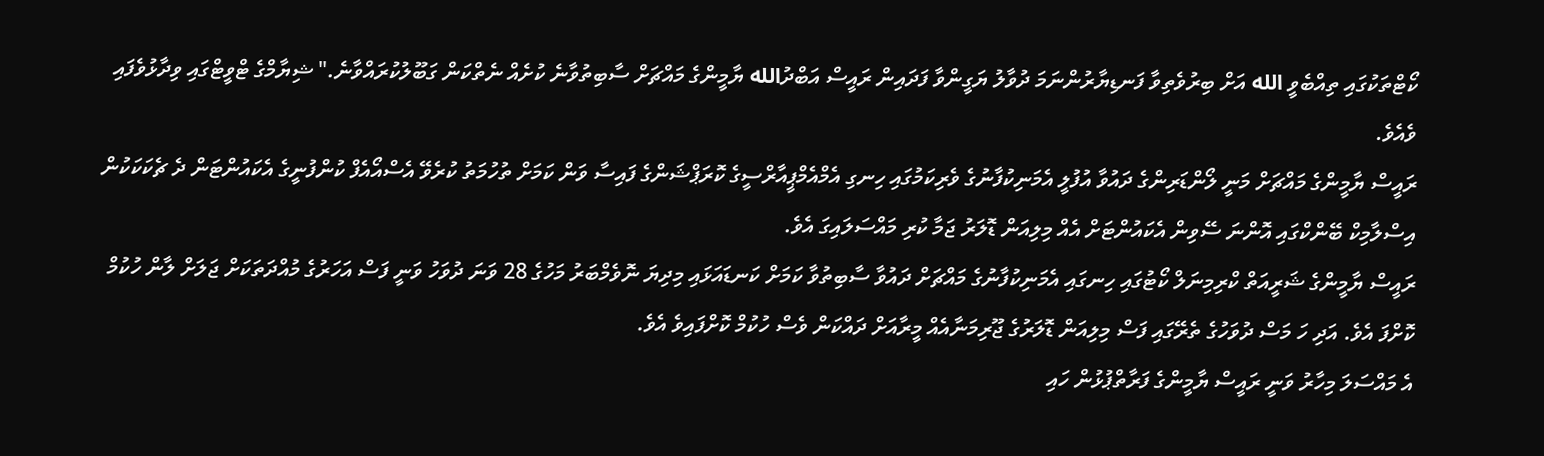ކޯޓްތަކުގައި ތިއްބެވީ الله އަށް ބިރުވެތިވާ ފަނޑިޔާރުންނަމަ ދުވާލު ޔަގީންވާ ފަދައިން ރައީސް އަބްދުالله ޔާމީންގެ މައްޗަށް ސާބިތުވާނެ ކުށެއް ނެތްކަން ގަބޫލުކުރައްވާނެ." ޝިޔާމްގެ ޓްވީޓްގައި ވިދާޅުވެފައި ވެއެވެ.
ރައީސް ޔާމީންގެ މައްޗަށް މަނީ ލޯންޑަރިންގެ ދައުވާ އުފުލީ އެމަނިކުފާނުގެ ވެރިކަމުގައި ހިނގި އެމްއެމްޕީއާރްސީގެ ކޮރަޕްޝަންގެ ފައިސާ ވަން ކަމަށް ތުހުމަތު ކުރެވޭ އެސްއޯއެފް ކުންފުނީގެ އެކައުންޓަން ދެ ޗެކަކަކުން އިސްލާމިކް ބޭންކްގައި އޮންނަ ސޭވިން އެކައުންޓަށް އެއް މިލިއަން ޑޮލަރު ޖަމާ ކުރި މައްސަލައިގަ އެވެ.
ރައީސް ޔާމީންގެ ޝަރީއަތް ކްރިމިނަލް ކޯޓުގައި ހިނގައި އެމަނިކުފާނުގެ މައްޗަށް ދައުވާ ސާބިތުވާ ކަމަށް ކަނޑައަޅައި މިދިޔަ ނޮވެމްބަރު މަހުގެ 28 ވަނަ ދުވަހު ވަނީ ފަސް އަހަރުގެ މުއްދަތަކަށް ޖަލަށް ލާން ހުކުމް ކޮށްފަ އެވެ. އަދި ހަ މަސް ދުވަހުގެ ތެރޭގައި ފަސް މިލިއަން ޑޮލަރުގެ ޖޫރިމަނާއެއް މީރާއަށް ދައްކަން ވެސް ހުކުމް ކޮށްފައިވެ އެވެ.
އެ މައްސަލަ މިހާރު ވަނީ ރައީސް ޔާމީންގެ ފަރާތްޕުޅުން ހައި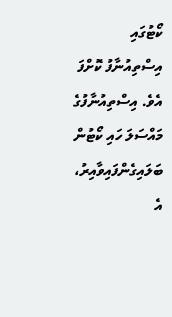ކޯޓުގައި އިސްތިއުނާފު ކޮށްފަ އެވެ. އިސްތިއުނާފުގެ މައްސަލަ ހައި ކޯޓުން ބަލައިގެންފައިވާއިރު، އެ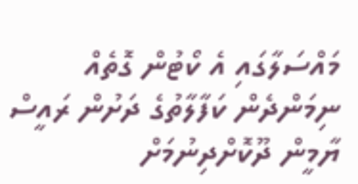މައްސަލާގައި އެ ކޯޓުން ގޮތެއް ނިމަންދެން ކަފާލާތުގެ ދަށުން ރައީސް ޔާމީން ދޫކޮށްދިނުމަށް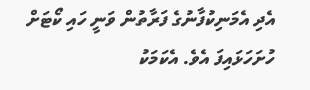އެދި އެމަނިކުފާނުގެ ފަރާތުން ވަނީ ހައި ކޯޓަށް ހުށަހަޅައިފަ އެވެ. އެކަމަކު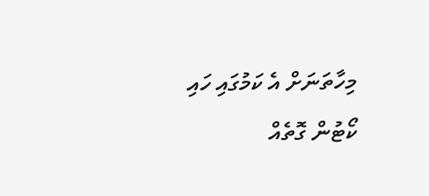މިހާތަނަށް އެ ކަމުގައި ހައި ކޯޓުން ގޮތެއް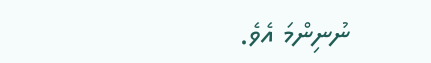ނުނިންމަ އެވެ.